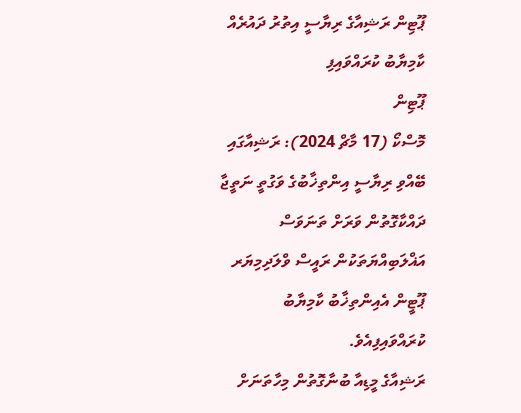ޕޫޓިން ރަޝިއާގެ ރިޔާސީ އިތުރު ދައުރެއް ކާމިޔާބު ކުރައްވައިފި
ޕޫޓިން
މޮސްކޯ (17 މާޗް 2024): ރަޝިއާގައި ބޭއްވި ރިޔާސީ އިންތިޚާބުގެ ވަގުތީ ނަތީޖާ ދައްކާގޮތުން ވަރަށް ތަނަވަސް އަޣްލަބިއްޔަތަކުން ރައީސް ވްލަދިމިޔަރ ޕޫޓީން އެއިންތިޚާބު ކާމިޔާބު ކުރައްވައިފިއެވެ.
ރަޝިއާގެ މީޑިއާ ބުނާގޮތުން މިހާތަނަށް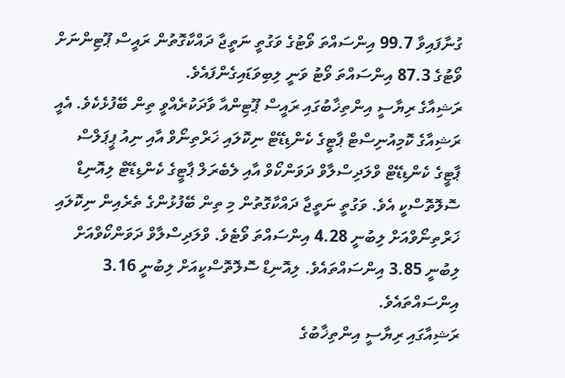ގުނާފައިވާ 99.7 އިންސައްތަ ވޯޓުގެ ވަގުތީ ނަތީޖާ ދައްކާގޮތުން ރައީސް ޕޫޓިންނަށް ވޯޓުގެ 87.3 އިންސައްތަ ވޯޓު ވަނީ ލިބިވަޑައިގެންފައެވެ.
ރަޝިއާގެ ރިޔާސީ އިންތިޚާބުގައި ރައީސް ޕޫޓިންއާ ވާދަކުރެއްވީ ތިން ބޭފުޅެކެވެ. އެއީ ރަޝިއާގެ ކޮމިއުނިސްޓް ޕާޓީގެ ކެންޑިޑޭޓް ނިކޮލައި ޚަރްތިނޯވް އާއި ނިއު ޕީޕަލްސް ޕާޓީގެ ކެންޑިޑޭޓް ވްލަދިސްލާވް ދަވަންކޯވް އާއި ލެބެރަލް ޕާޓީގެ ކެންޑިޑޭޓް ލިއޮނިޑް ސޮލޮތޮސްކީ އެވެ. ވަގުތީ ނަތީޖާ ދައްކާގޮތުން މި ތިން ބޭފުޅުންގެ ތެރެއިން ނިކޮލައި ޚަރްތިނޯވްއަށް ލިބުނީ 4.28 އިންސައްތަ ވޯޓެވެ. ވްލަދިސްލާވް ދަވަންކޯވްއަށް ލިބުނީ 3.85 އިންސައްތައެވެ. ލިއޮނިޑް ސޮލޮތޮސްކީއަށް ލިބުނީ 3.16 އިންސައްތައެވެ.
ރަޝިއާގައި ރިޔާސީ އިންތިޚާބުގެ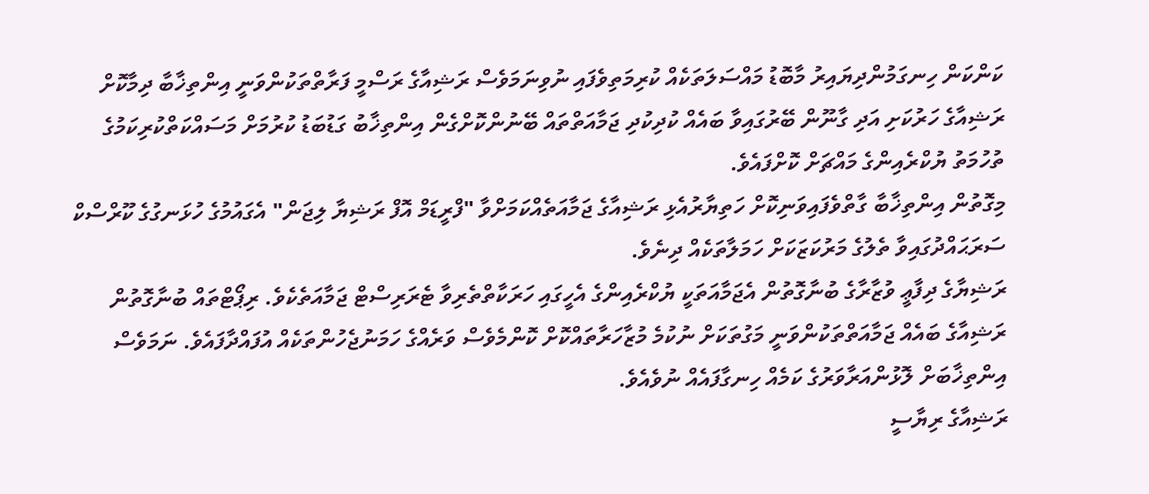ކަންކަން ހިނގަމުންދިޔައިރު މާބޮޑު މައްސަލަތަކެއް ކުރިމަތިވެފައި ނުވިނަމަވެސް ރަޝިއާގެ ރަސްމީ ފަރާތްތަކުންވަނީ އިންތިޚާބާ ދިމާކޮށް ރަޝިއާގެ ހަރުކަށި އަދި ގާނޫން ބޭރުގައިވާ ބައެއް ކުދިކުދި ޖަމާއަތްތައް ބޭނުންކޮށްގެން އިންތިޚާބު ގަޑުބަޑު ކުރުމަށް މަސައްކަތްކުރިކަމުގެ ތުހުމަތު ޔުކްރެއިންގެ މައްޗަށް ކޮށްފައެވެ.
މިގޮތުން އިންތިޚާބާ ގާތްވެފައިވަނިކޮށް ހަތިޔާރުއެޅި ރަޝިއާގެ ޖަމާއަތެއްކަމަށްވާ "ފްރީޑަމް އޮފް ރަޝިޔާ ލިޖަން" އެގައުމުގެ ހުޅަނގުގެ ކޫރްސްކް ސަރަޙައްދުގައިވާ ތެލުގެ މަރުކަޒަކަށް ހަމަލާތަކެއް ދިނެވެ.
ރަޝިޔާގެ ދިފާޢީ ވުޒާރާގެ ބުނާގޮތުން އެޖަމާއަތަކީ ޔުކްރެއިންގެ އެހީގައި ހަރަކާތްތެރިވާ ޓެރަރިސްޓް ޖަމާއަތެކެވެ. ރިޕޯޓްތައް ބުނާގޮތުން ރަޝިއާގެ ބައެއް ޖަމާއަތްތަކުންވަނީ މަގުތަކަށް ނުކުމެ މުޒާހަރާތައްކޮށް ކޮންމެވެސް ވަރެއްގެ ހަމަނުޖެހުންތަކެއް އުފައްދާފައެވެ. ނަމަވެސް އިންތިޚާބަށް ލޮޅުންއަރާވަރުގެ ކަމެއް ހިނގާފައެއް ނުވެއެވެ.
ރަޝިއާގެ ރިޔާސީ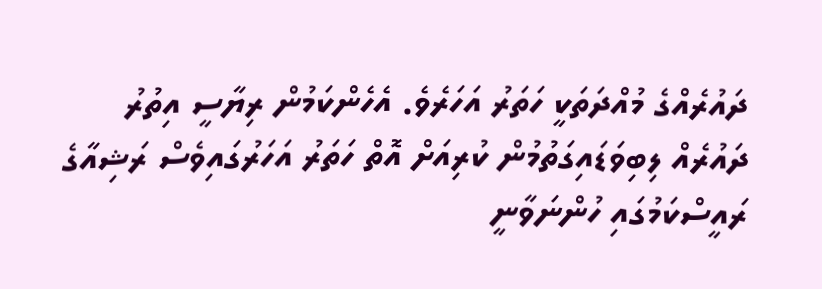ދައުރެއްގެ މުއްދަތަކީ ހަތަރު އަހަރެވެ. އެހެންކަމުން ރިޔާސީ އިތުރު ދައުރެއް ލިބިވަޑައިގަތުމުން ކުރިއަށް އޮތް ހަތަރު އަހަރުގައިވެސް ރަޝިއާގެ ރައީސްކަމުގައި ހުންނަވާނީ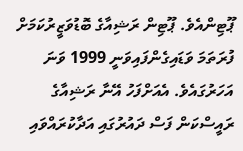ޕޫޓިންއެވެ. ޕޫޓިން ރަޝިއާގެ ބޮޑުވަޒީރުކަމަށް ފުރަތަމަ ވަޑައިގެންފައިވަނީ 1999 ވަނަ އަހަރުގައެވެ. އެއަށްފަހު އޭނާ ރަޝިއާގެ ރައީސްކަން ފަސް ދައުރުގައި އަދާކުރައްވައި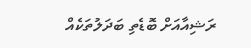ރަޝިއާއަށް ބޮޑެތި ބަދަލުތަކެއް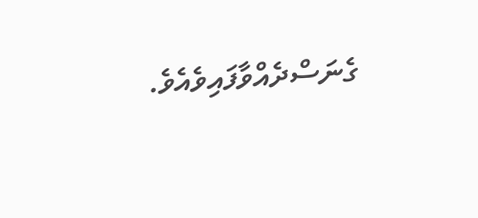ގެނަސްދެއްވާފައިވެއެވެ.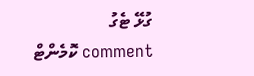ގުޅޭ ޓެގު
comment ކޮމެންޓް